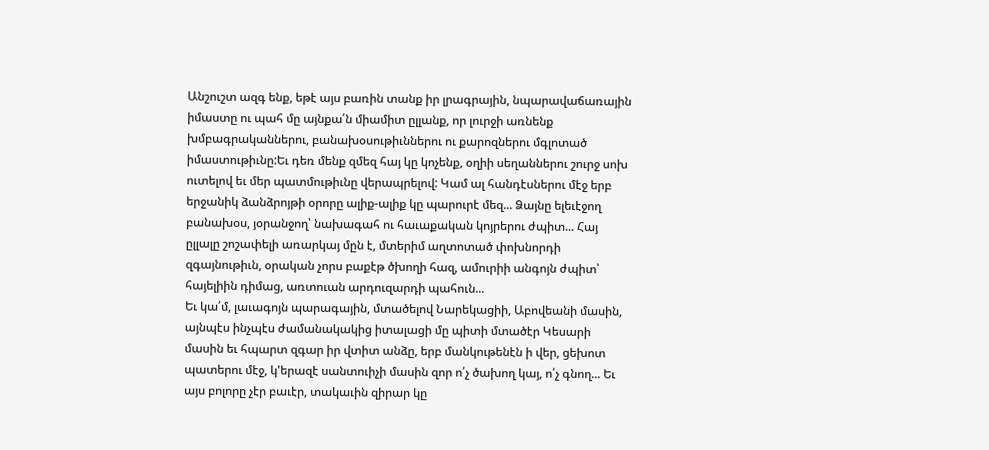Անշուշտ ազգ ենք, եթէ այս բառին տանք իր լրագրային, նպարավաճառային իմաստը ու պահ մը այնքա՛ն միամիտ ըլլանք, որ լուրջի առնենք խմբագրականներու, բանախօսութիւններու ու քարոզներու մգլոտած իմաստութիւնը:Եւ դեռ մենք զմեզ հայ կը կոչենք, օղիի սեղաններու շուրջ սոխ ուտելով եւ մեր պատմութիւնը վերապրելով: Կամ ալ հանդէսներու մէջ երբ երջանիկ ձանձրոյթի օրորը ալիք-ալիք կը պարուրէ մեզ... Ձայնը ելեւէջող բանախօս, յօրանջող՝ նախագահ ու հաւաքական կոյրերու ժպիտ... Հայ ըլլալը շոշափելի առարկայ մըն է, մտերիմ աղտոտած փոխնորդի զգայնութիւն, օրական չորս բաքէթ ծխողի հազ, ամուրիի անգոյն ժպիտ՝ հայելիին դիմաց, առտուան արդուզարդի պահուն...
Եւ կա՛մ, լաւագոյն պարագային, մտածելով Նարեկացիի, Աբովեանի մասին, այնպէս ինչպէս ժամանակակից իտալացի մը պիտի մտածէր Կեսարի մասին եւ հպարտ զգար իր վտիտ անձը, երբ մանկութենէն ի վեր, ցեխոտ պատերու մէջ, կ'երազէ սանտուիչի մասին զոր ո՛չ ծախող կայ, ո՛չ գնող... Եւ այս բոլորը չէր բաւէր, տակաւին զիրար կը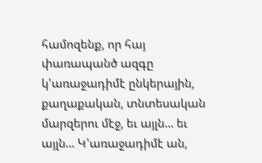համոզենք, որ հայ փառապանծ ազգը կ'առաջադիմէ ընկերային, քաղաքական, տնտեսական մարզերու մէջ, եւ այլն... եւ այլն... Կ'առաջադիմէ ան,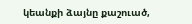կեանքի ձայնը քաշուած,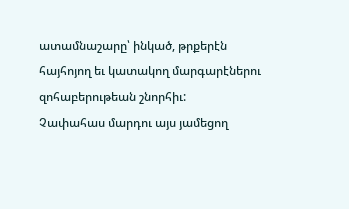ատամնաշարը՝ ինկած, թրքերէն հայհոյող եւ կատակող մարգարէներու զոհաբերութեան շնորհիւ:
Չափահաս մարդու այս յամեցող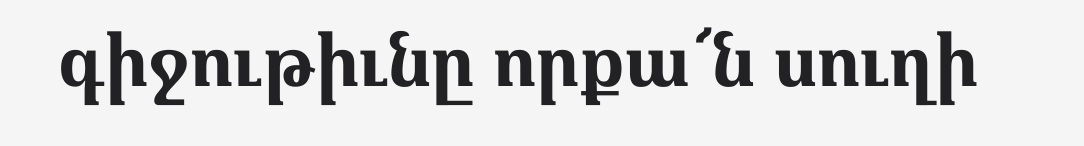գիջութիւնը որքա՜ն սուղի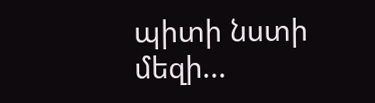պիտի նստի մեզի...